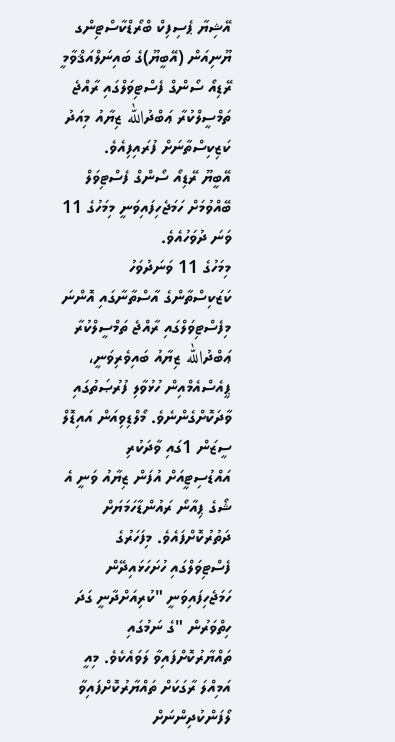އޭޝިޔާ ޕެސިފިކް ބްރޯޑްކާސްޓިންގ ޔޫނިއަން (އޭބީޔޫ)ގެ ބައިނަލްއަޤްވާމީ ރޭޑިއޯ ސޯންގް ފެސްޓިވަލްގައި ރާއްޖެ ތަމްސީލްކުރާ ޢަބްދުالله ޒިޔާއު މިއަދު ކަޒިކިސްތާނަށް ފުރައިފިއެވެ.
އޭބީޔޫ ރޭޑިއޯ ސޯންގް ފެސްޓިވަލް ބޭއްވުމަށް ހަމަޖެހިފައިވަނީ މިމަހުގެ 11 ވަނަ ދުވަހުއެވެ.
މިމަހުގެ 11 ވަނަދުވަހު ކަޒަކިސްތާންގެ އާސްތާނާގައި އޮންނަ މިފެސްޓިވަލްގައި ރާއްޖެ ތަމްސީލްކުރާ ޢަބްދުالله ޒިޔާއު ބައިވެރިވަނީ، ޕީއެސްއެމްއިން ހުޅުވާލި ފުރުޞަތުގައި ވާދަކޮށްގެންނެވެ. މޯލްޑިވިއަން އައިޑޮލް ސީޒަން 1ގައި ވާދަކުރި އައްޑުސިޓީއަށް އުފަން ޒިޔާއު ވަނީ އެ ޝޯގެ ޕިއާނޯ ރައުންޑާހަމަޔަށް ދަތުރުކޮށްފައެވެ. މިފަހަރުގެ ފެސްޓިވަލްގައި ހުށަހަޅައިދޭން ހަމަޖެހިފައިވަނީ "ކުރިއަށްދާނީ ގަދަ ހިތްވަރުން "ގެ ނަމުގައި ތައްޔާރުކޮށްފައިވާ ލަވައެކެވެ. މިއީ އަމިއްލަ ރާގަކަށް ތައްޔާރުކޮށްފައިވާ ލޯފަންކުދިންނަށް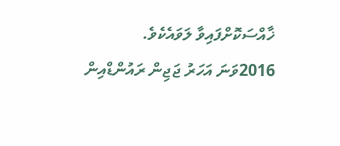ޚާއްސަކޮށްފައިވާ ލަވައެކެވެ.
2016ވަނަ އަހަރު ޖަޖިން ރައުންޑްއިން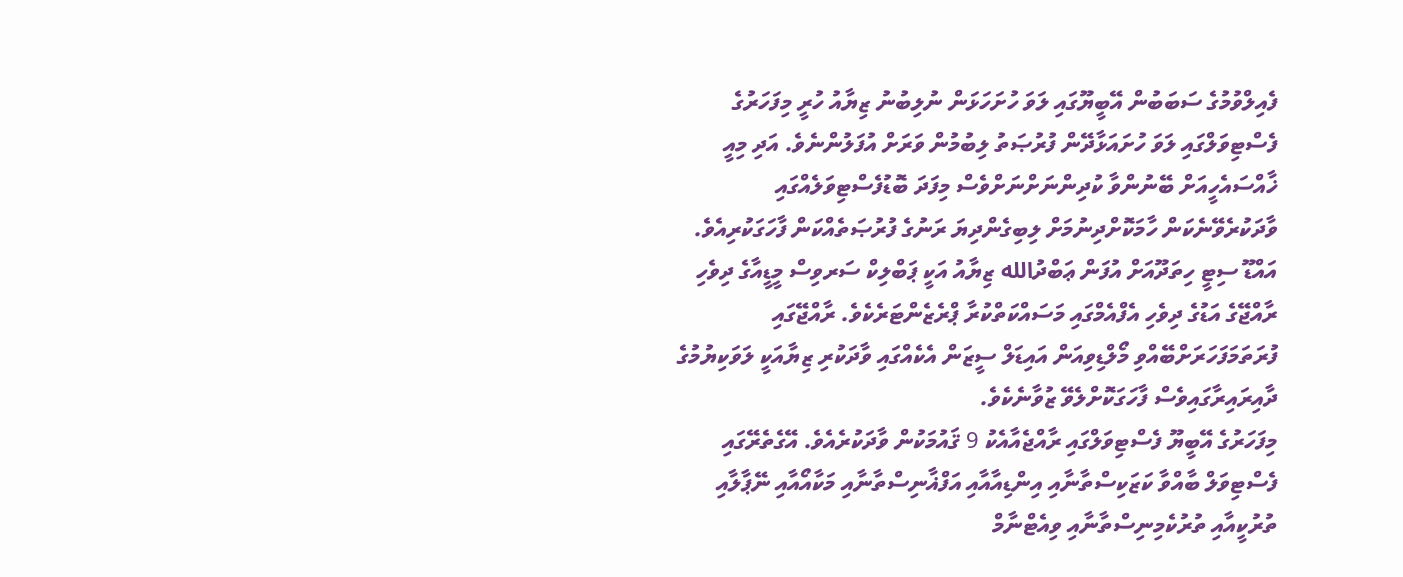ފެއިލްވުމުގެ ސަބަބުން އޭބީޔޫގައި ލަވަ ހުށަހަޅަން ނުލިބުނު ޒިޔާއު ހުރީ މިފަހަރުގެ ފެސްޓިވަލްގައި ލަވަ ހުށައަޅާދޭން ފުރުޞަތު ލިބުމުން ވަރަށް އުފަލުންނެވެ. އަދި މިއީ ޚާއްސައެހީއަށް ބޭނުންވާ ކުދިންނަށްނަށްވެސް މިފަދަ ބޮޑުފެސްޓިވަލެއްގައި ވާދަކުރެވޭނެކަން ހާމަކޮށްދިނުމަށް ލިބިގެންދިޔަ ރަނުގެ ފުރުޞަތެއްކަން ފާހަގަކުރިއެވެ.
އައްޑޫ ސިޓީ ހިތަދޫއަށް އުފަން ޢަބްދުالله ޒިޔާއު އަކީ ޕަބްލިކް ސަރވިސް މީޑީއާގެ ދިވެހި ރާއްޖޭގެ އަޑުގެ ދިވެހި އެފްއެމްގައި މަސައްކަތްކުރާ ޕްރެޒެންޓަރެކެވެ. ރާއްޖޭގައި ފުރަތަމަފަހަރަށްބޭއްވި މޯލްޑިވިއަން އައިޑަލް ސީޒަން އެކެއްގައި ވާދަކުރި ޒިޔާއަކީ ލަވަކިޔުމުގެ ދާއިރައިރާގައިވެސް ފާހަގަކޮށްލެވޭ ޒުވާނެކެވެ.
މިފަހަރުގެ އޭބީޔޫ ފެސްޓިވަލްގައި ރާއްޖެއާއެކު 9 ޤައުމަކުން ވާދަކުރެއެވެ. އޭގެތެރޭގައި ފެސްޓިވަލް ބާއްވާ ކަޒަކިސްތާނާއި އިންޑިއާއާއި އަފްޣާނިސްތާނާއި މަކާއޯއާއި ނޭޕާލާއި ތުރުކީއާއި ތުރުކެމިނިސްތާނާއި ވިއެޓްނާމް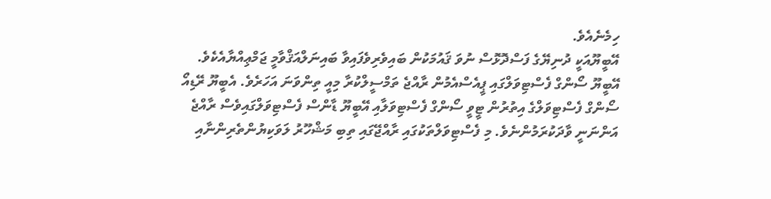ހިމެނެއެވެ.
އޭބީޔޫއަކީ ދުނިޔޭގެ ފަސްދޮޅޮސް ނުވަ ޤައުމަކުން ބައިވެރިވެފައިވާ ބައިނަލްއަޤްވާމީ ޖަމްޢިއްޔާއެކެވެ.
އޭބީޔޫ ސޯންގް ފެސްޓިވަލްގައި ޕީއެސްއެމުން ރާއްޖެ ތަމްސީލްކުރާ މިއީ ތިންވަނަ އަހަރެވެ. އެބީޔޫ ރޭޑިއޯ ސޯންގް ފެސްޓިވަލްގެ އިތުރުން ޓީވީ ސޯންގް ފެސްޓިވަލާއި އޭބީޔޫ ޑާންސް ފެސްޓިވަލްގައިވެސް ރާއްޖެ އަންނަނީ ވާދަކުރަމުންނެވެ. މި ފެސްޓިވަލްތަކުގައި ރާއްޖޭގައި ތިބި މަޝްހޫރު ލަވަކިޔުންތެރިންނާއި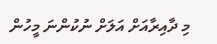މި ދާއިރާއަށް އަލަށް ނުކުންނަ މީހުން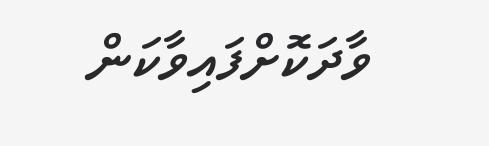ވާދަކޮށްފައިވާކަން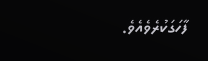ފާހަގަކުރެވެއެވެ.